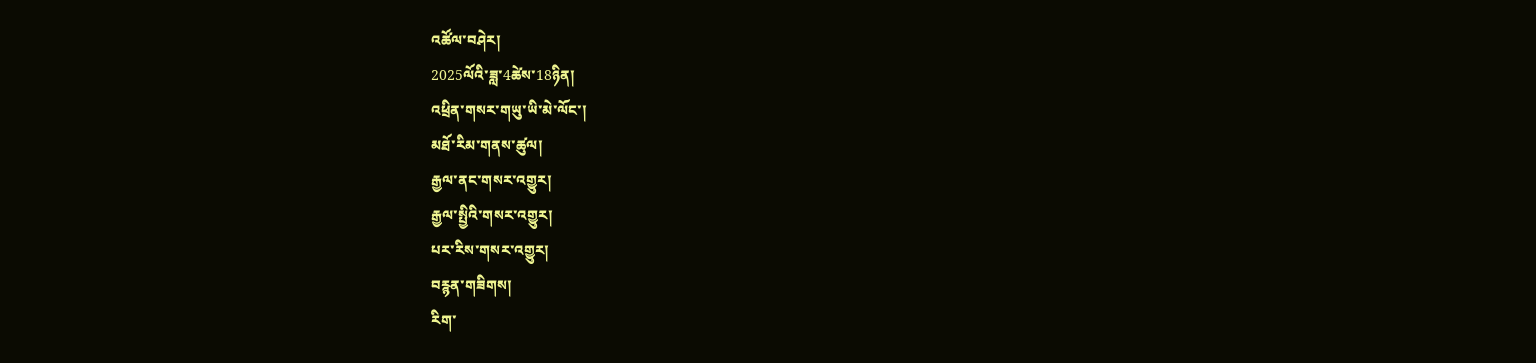འཚོལ་བཤེར།
2025ལོའི་ཟླ་4ཚེས་18ཉིན།
འཕྲིན་གསར་གཡུ་ཡི་མེ་ལོང་།
མཐོ་རིམ་གནས་ཚུལ།
རྒྱལ་ནང་གསར་འགྱུར།
རྒྱལ་སྤྱིའི་གསར་འགྱུར།
པར་རིས་གསར་འགྱུར།
བརྙན་གཟིགས།
རིག་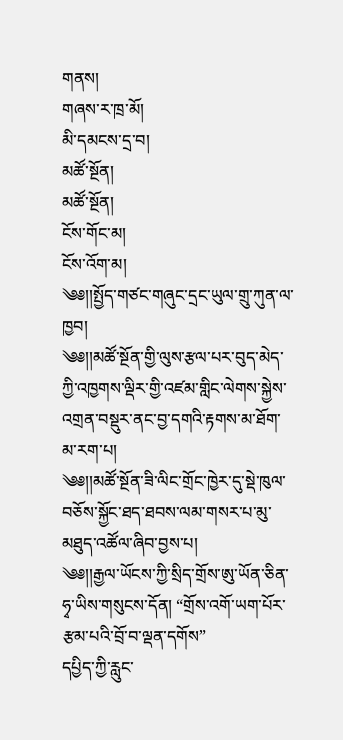གནས།
གཞས་ར་ཁྲ་མོ།
མི་དམངས་དྲ་བ།
མཚོ་སྔོན།
མཚོ་སྔོན།
ངོས་གོང་མ།
ངོས་འོག་མ།
༄༅།།སྤྱོད་གཙང་གཞུང་དྲང་ཡུལ་གྲུ་ཀུན་ལ་ཁྱབ།
༄༅།།མཚོ་སྔོན་གྱི་ལུས་རྩལ་པར་བུད་མེད་ཀྱི་འཁྱགས་ལྡིར་གྱི་འཛམ་གླིང་ལེགས་སྐྱེས་འགྲན་བསྡུར་ནང་བྱ་དགའི་རྟགས་མ་ཐོག་མ་རག་པ།
༄༅།།མཚོ་སྔོན་ཟི་ལིང་གྲོང་ཁྱེར་དུ་སྡེ་ཁུལ་བཅོས་སྐྱོང་ཐད་ཐབས་ལམ་གསར་པ་མུ་མཐུད་འཚོལ་ཞིབ་བྱས་པ།
༄༅།།རྒྱལ་ཡོངས་ཀྱི་སྲིད་གྲོས་ཨུ་ཡོན་ཅིན་ཧྭ་ཡིས་གསུངས་དོན། “གྲོས་འགོ་ཡག་པོར་རྩམ་པའི་བྲོ་བ་ལྡན་དགོས”
དཔྱིད་ཀྱི་རླུང་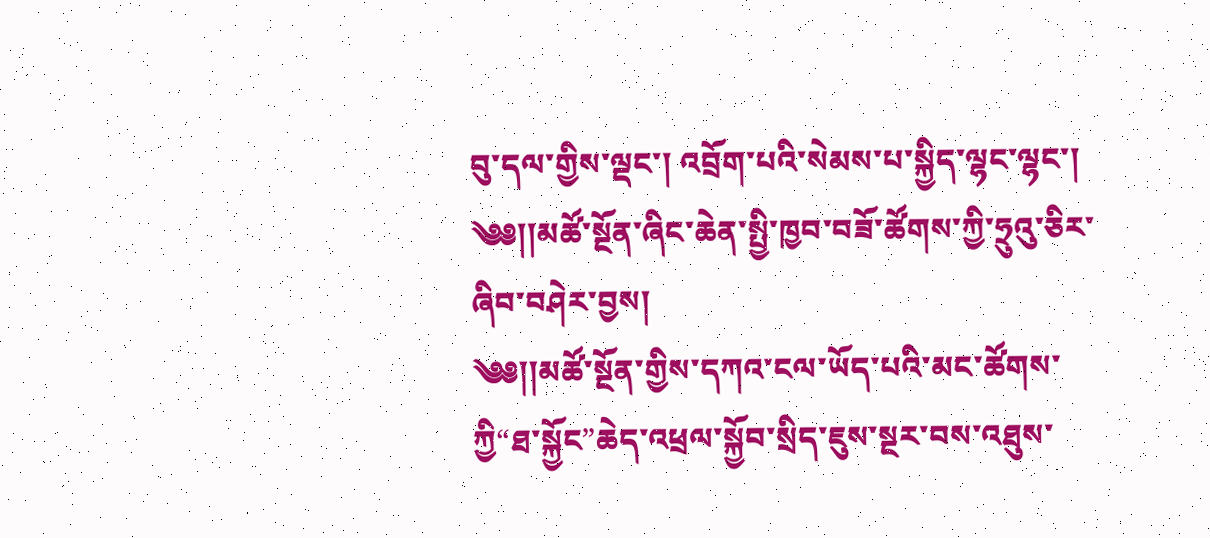བུ་དལ་གྱིས་ལྡང་། འབྲོག་པའི་སེམས་པ་སྐྱིད་ལྷང་ལྷང་།
༄༅།།མཚོ་སྔོན་ཞིང་ཆེན་སྤྱི་ཁྱབ་བཟོ་ཚོགས་ཀྱི་ཧྲུའུ་ཅིར་ཞིབ་བཤེར་བྱས།
༄༅།།མཚོ་སྔོན་གྱིས་དཀའ་ངལ་ཡོད་པའི་མང་ཚོགས་ཀྱི“ཐ་སྐྱོང”ཆེད་འཕྲལ་སྐྱོབ་སྲིད་ཇུས་སྔར་བས་འཐུས་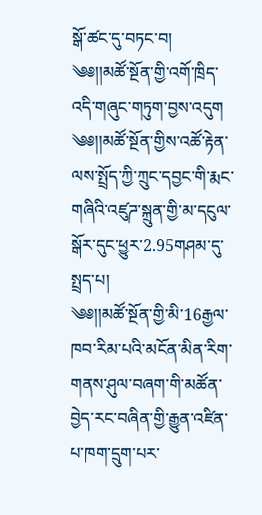སྒོ་ཚང་དུ་བཏང་བ།
༄༅།།མཚོ་སྔོན་གྱི་འགོ་ཁྲིད་འདི་གཞུང་གཏུག་བྱས་འདུག
༄༅།།མཚོ་སྔོན་གྱིས་འཚོ་རྟེན་ལས་སྤྲོད་ཀྱི་ཀྲུང་དབྱང་གི་རྨང་གཞིའི་འཛུཌ་སྐྲུན་གྱི་མ་དངུལ་སྒོར་དུང་ཕྱུར་2.95གཤམ་དུ་སྤྲད་པ།
༄༅།།མཚོ་སྔོན་གྱི་མི་16རྒྱལ་ཁབ་རིམ་པའི་མངོན་མིན་རིག་གནས་ཤུལ་བཞག་གི་མཚོན་བྱེད་རང་བཞིན་གྱི་རྒྱུན་འཛིན་པ་ཁག་དྲུག་པར་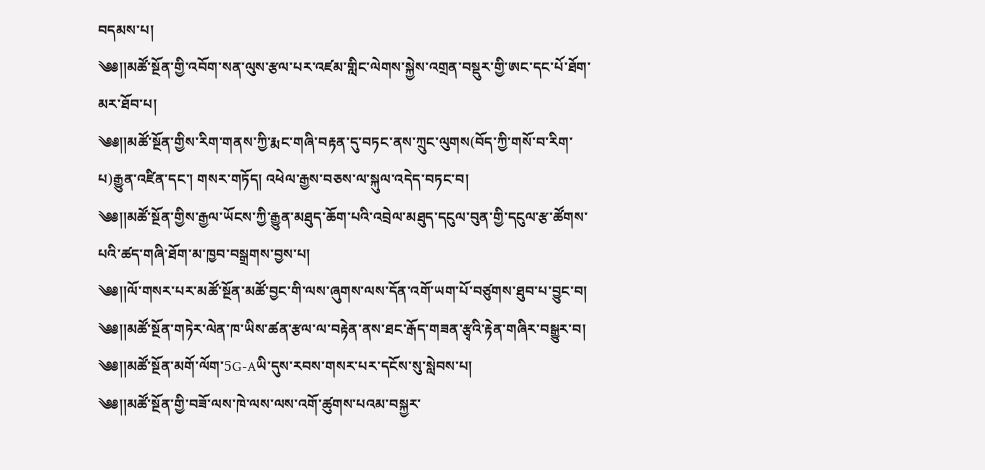བདམས་པ།
༄༅།།མཚོ་སྔོན་གྱི་འབོག་སན་ལུས་རྩལ་པར་འཛམ་གླིང་ལེགས་སྐྱེས་འགྲན་བསྡུར་གྱི་ཨང་དང་པོ་ཐོག་མར་ཐོབ་པ།
༄༅།།མཚོ་སྔོན་གྱིས་རིག་གནས་ཀྱི་རྨང་གཞི་བརྟན་དུ་བཏང་ནས་ཀྲུང་ལུགས(བོད་ཀྱི་གསོ་བ་རིག་པ)རྒྱུན་འཛིན་དང་། གསར་གཏོད། འཕེལ་རྒྱས་བཅས་ལ་སྐུལ་འདེད་བཏང་བ།
༄༅།།མཚོ་སྔོན་གྱིས་རྒྱལ་ཡོངས་ཀྱི་རྒྱུན་མཐུད་ཆོག་པའི་འབྲེལ་མཐུད་དངུལ་བུན་གྱི་དངུལ་རྩ་ཚོགས་པའི་ཚད་གཞི་ཐོག་མ་ཁྱབ་བསྒྲགས་བྱས་པ།
༄༅།།ལོ་གསར་པར་མཚོ་སྔོན་མཚོ་བྱང་གི་ལས་ཞུགས་ལས་དོན་འགོ་ཡག་པོ་བཙུགས་ཐུབ་པ་བྱུང་བ།
༄༅།།མཚོ་སྔོན་གཏེར་ལེན་ཁ་ཡིས་ཚན་རྩལ་ལ་བརྟེན་ནས་ཐང་རྒོད་གཟན་རྩྭའི་རྟེན་གཞིར་བསྒྱུར་བ།
༄༅།།མཚོ་སྔོན་མགོ་ལོག་5G-Aཡི་དུས་རབས་གསར་པར་དངོས་སུ་སླེབས་པ།
༄༅།།མཚོ་སྔོན་གྱི་བཟོ་ལས་ཁེ་ལས་ལས་འགོ་ཚུགས་པའམ་བསྐྱར་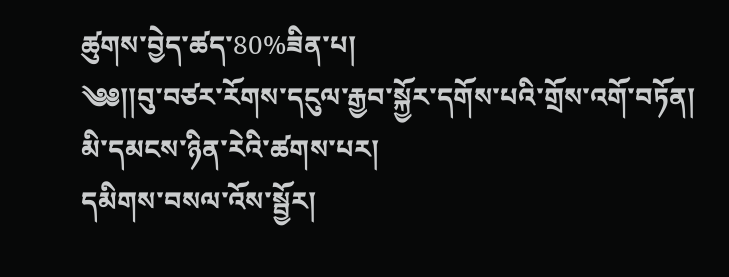ཚུགས་བྱེད་ཚད་80%ཟིན་པ།
༄༅།།བུ་བཙར་རོགས་དངུལ་རྒྱབ་སྐྱོར་དགོས་པའི་གྲོས་འགོ་བཏོན།
མི་དམངས་ཉིན་རེའི་ཚགས་པར།
དམིགས་བསལ་འོས་སྦྱོར།